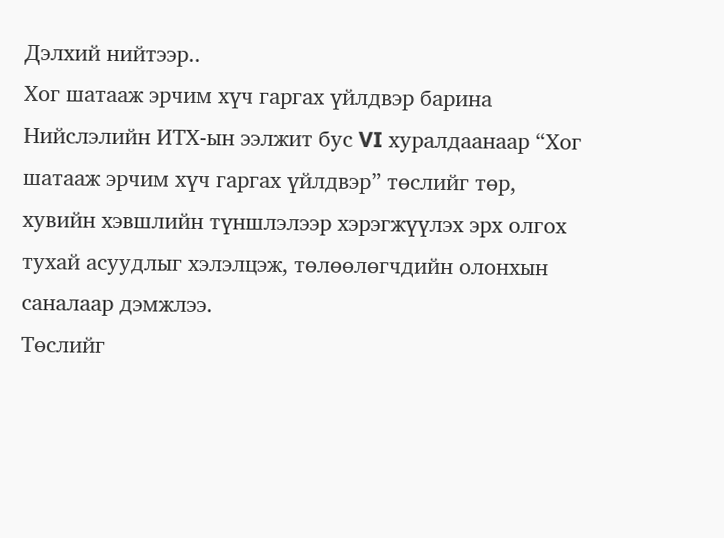Дэлхий нийтээр..
Хог шатааж эрчим хүч гаргах үйлдвэр барина
Нийслэлийн ИТХ-ын ээлжит бус VI хуралдаанаар “Хог шатааж эрчим хүч гаргах үйлдвэр” төслийг төр, хувийн хэвшлийн түншлэлээр хэрэгжүүлэх эрх олгох тухай асуудлыг хэлэлцэж, төлөөлөгчдийн олонхын саналаар дэмжлээ.
Төслийг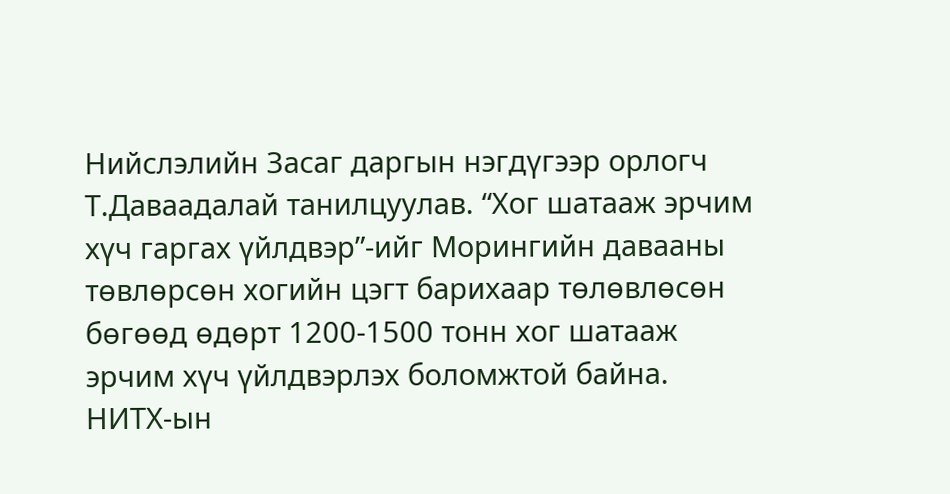Нийслэлийн Засаг даргын нэгдүгээр орлогч Т.Даваадалай танилцуулав. “Хог шатааж эрчим хүч гаргах үйлдвэр”-ийг Морингийн давааны төвлөрсөн хогийн цэгт барихаар төлөвлөсөн бөгөөд өдөрт 1200-1500 тонн хог шатааж эрчим хүч үйлдвэрлэх боломжтой байна.
НИТХ-ын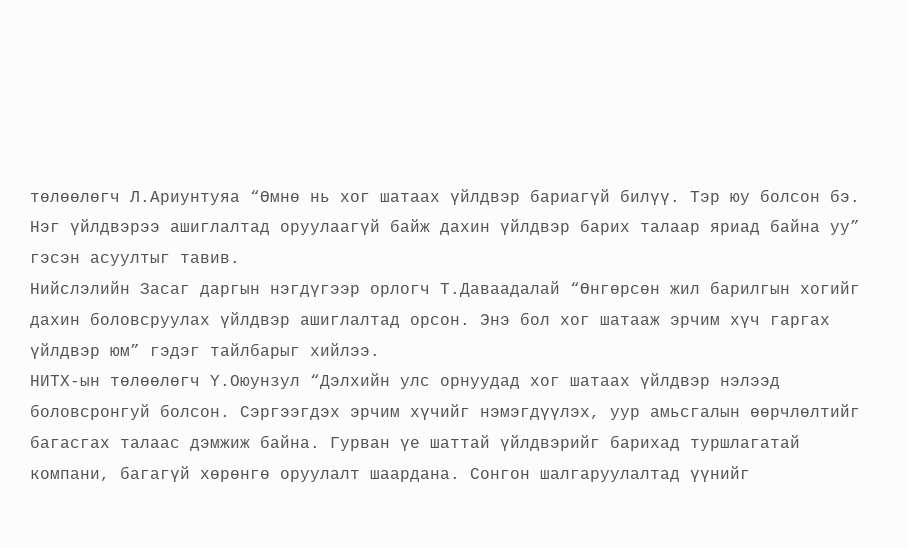төлөөлөгч Л.Ариунтуяа “Өмнө нь хог шатаах үйлдвэр бариагүй билүү. Тэр юу болсон бэ. Нэг үйлдвэрээ ашиглалтад оруулаагүй байж дахин үйлдвэр барих талаар яриад байна уу” гэсэн асуултыг тавив.
Нийслэлийн Засаг даргын нэгдүгээр орлогч Т.Даваадалай “Өнгөрсөн жил барилгын хогийг дахин боловсруулах үйлдвэр ашиглалтад орсон. Энэ бол хог шатааж эрчим хүч гаргах үйлдвэр юм” гэдэг тайлбарыг хийлээ.
НИТХ-ын төлөөлөгч Ү.Оюунзул “Дэлхийн улс орнуудад хог шатаах үйлдвэр нэлээд боловсронгуй болсон. Сэргээгдэх эрчим хүчийг нэмэгдүүлэх, уур амьсгалын өөрчлөлтийг багасгах талаас дэмжиж байна. Гурван үе шаттай үйлдвэрийг барихад туршлагатай компани, багагүй хөрөнгө оруулалт шаардана. Сонгон шалгаруулалтад үүнийг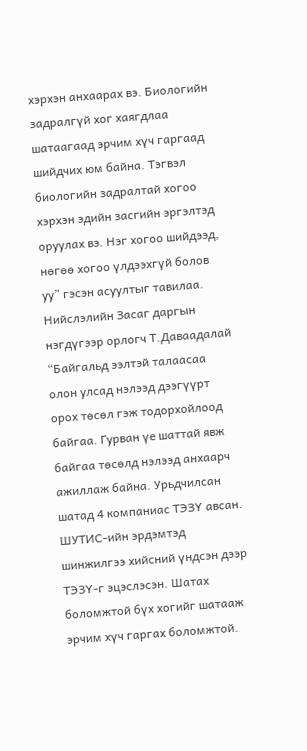хэрхэн анхаарах вэ. Биологийн задралгүй хог хаягдлаа шатаагаад эрчим хүч гаргаад шийдчих юм байна. Тэгвэл биологийн задралтай хогоо хэрхэн эдийн засгийн эргэлтэд оруулах вэ. Нэг хогоо шийдээд, нөгөө хогоо үлдээхгүй болов уу” гэсэн асуултыг тавилаа.
Нийслэлийн Засаг даргын нэгдүгээр орлогч Т.Даваадалай “Байгальд ээлтэй талаасаа олон улсад нэлээд дээгүүрт орох төсөл гэж тодорхойлоод байгаа. Гурван үе шаттай явж байгаа төсөлд нэлээд анхаарч ажиллаж байна. Урьдчилсан шатад 4 компаниас ТЭЗҮ авсан. ШУТИС-ийн эрдэмтэд шинжилгээ хийсний үндсэн дээр ТЭЗҮ-г эцэслэсэн. Шатах боломжтой бүх хогийг шатааж эрчим хүч гаргах боломжтой.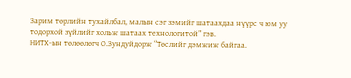Зарим төрлийн тухайлбал, малын сэг зэмийг шатаахдаа нүүрс ч юм уу тодорхой зүйлийг хольж шатаах технологитой” гэв.
НИТХ-ын төлөөлөгч О.Зундуйдорж “Төслийг дэмжиж байгаа.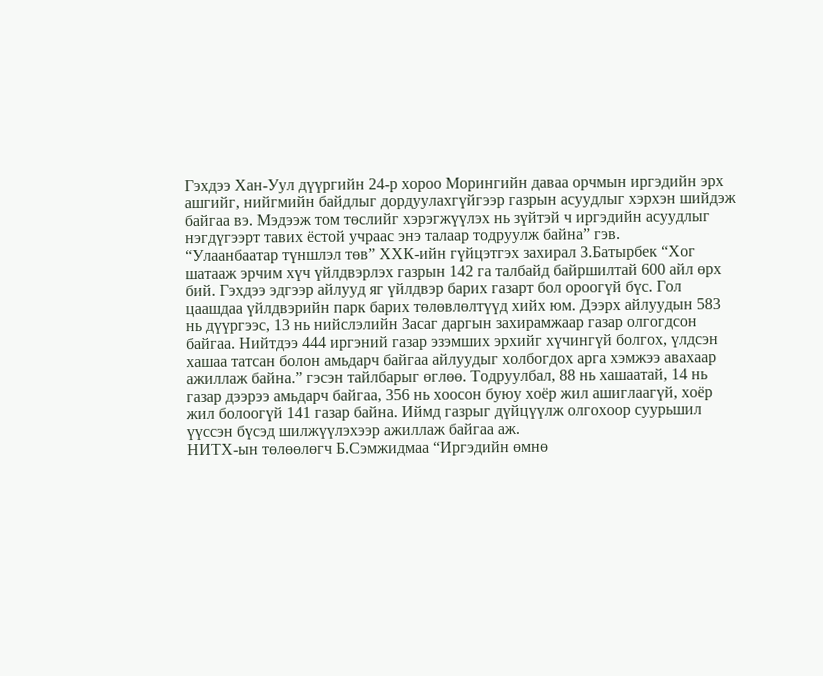Гэхдээ Хан-Уул дүүргийн 24-р хороо Морингийн даваа орчмын иргэдийн эрх ашгийг, нийгмийн байдлыг дордуулахгүйгээр газрын асуудлыг хэрхэн шийдэж байгаа вэ. Мэдээж том төслийг хэрэгжүүлэх нь зүйтэй ч иргэдийн асуудлыг нэгдүгээрт тавих ёстой учраас энэ талаар тодруулж байна” гэв.
“Улаанбаатар түншлэл төв” ХХК-ийн гүйцэтгэх захирал З.Батырбек “Хог шатааж эрчим хүч үйлдвэрлэх газрын 142 га талбайд байршилтай 600 айл өрх бий. Гэхдээ эдгээр айлууд яг үйлдвэр барих газарт бол ороогүй бүс. Гол цаашдаа үйлдвэрийн парк барих төлөвлөлтүүд хийх юм. Дээрх айлуудын 583 нь дүүргээс, 13 нь нийслэлийн Засаг даргын захирамжаар газар олгогдсон байгаа. Нийтдээ 444 иргэний газар эзэмших эрхийг хүчингүй болгох, үлдсэн хашаа татсан болон амьдарч байгаа айлуудыг холбогдох арга хэмжээ авахаар ажиллаж байна.” гэсэн тайлбарыг өглөө. Тодруулбал, 88 нь хашаатай, 14 нь газар дээрээ амьдарч байгаа, 356 нь хоосон буюу хоёр жил ашиглаагүй, хоёр жил болоогүй 141 газар байна. Иймд газрыг дүйцүүлж олгохоор суурьшил үүссэн бүсэд шилжүүлэхээр ажиллаж байгаа аж.
НИТХ-ын төлөөлөгч Б.Сэмжидмаа “Иргэдийн өмнө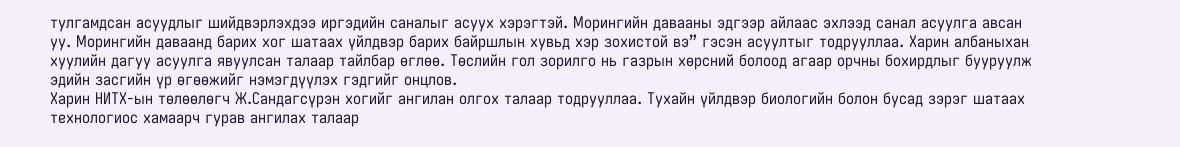тулгамдсан асуудлыг шийдвэрлэхдээ иргэдийн саналыг асуух хэрэгтэй. Морингийн давааны эдгээр айлаас эхлээд санал асуулга авсан уу. Морингийн даваанд барих хог шатаах үйлдвэр барих байршлын хувьд хэр зохистой вэ” гэсэн асуултыг тодрууллаа. Харин албаныхан хуулийн дагуу асуулга явуулсан талаар тайлбар өглөө. Төслийн гол зорилго нь газрын хөрсний болоод агаар орчны бохирдлыг бууруулж эдийн засгийн үр өгөөжийг нэмэгдүүлэх гэдгийг онцлов.
Харин НИТХ-ын төлөөлөгч Ж.Сандагсүрэн хогийг ангилан олгох талаар тодрууллаа. Тухайн үйлдвэр биологийн болон бусад зэрэг шатаах технологиос хамаарч гурав ангилах талаар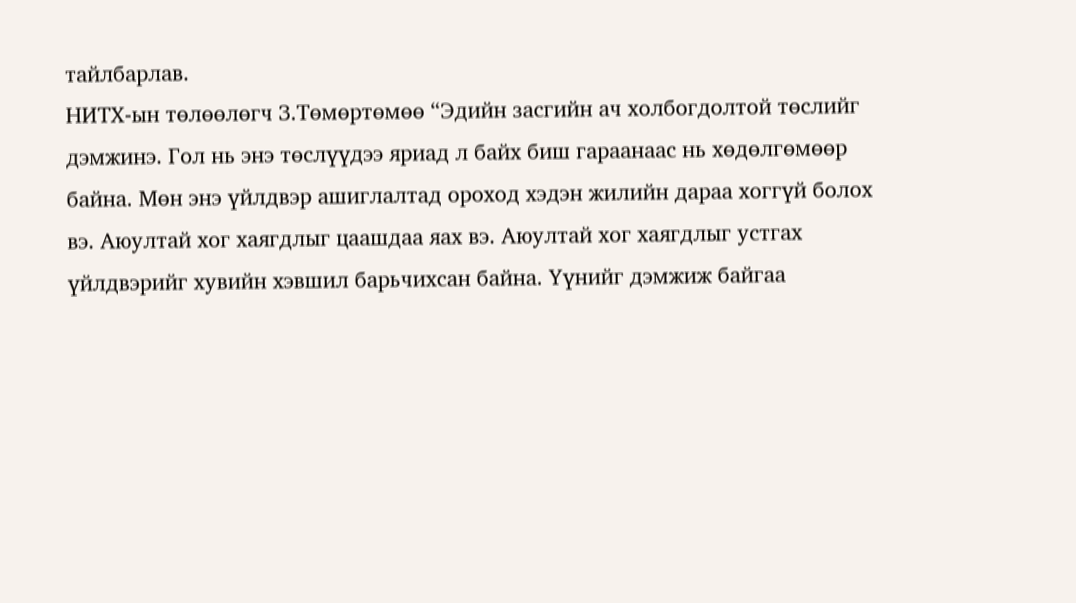тайлбарлав.
НИТХ-ын төлөөлөгч З.Төмөртөмөө “Эдийн засгийн ач холбогдолтой төслийг дэмжинэ. Гол нь энэ төслүүдээ яриад л байх биш гараанаас нь хөдөлгөмөөр байна. Мөн энэ үйлдвэр ашиглалтад ороход хэдэн жилийн дараа хоггүй болох вэ. Аюултай хог хаягдлыг цаашдаа яах вэ. Аюултай хог хаягдлыг устгах үйлдвэрийг хувийн хэвшил барьчихсан байна. Үүнийг дэмжиж байгаа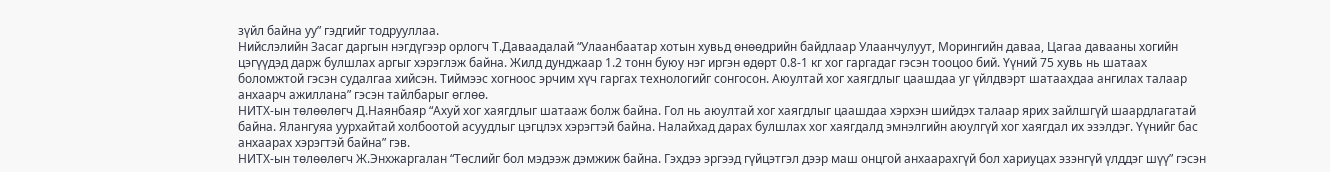зүйл байна уу” гэдгийг тодрууллаа.
Нийслэлийн Засаг даргын нэгдүгээр орлогч Т.Даваадалай “Улаанбаатар хотын хувьд өнөөдрийн байдлаар Улаанчулуут, Морингийн даваа, Цагаа давааны хогийн цэгүүдэд дарж булшлах аргыг хэрэглэж байна. Жилд дунджаар 1.2 тонн буюу нэг иргэн өдөрт 0.8-1 кг хог гаргадаг гэсэн тооцоо бий. Үүний 75 хувь нь шатаах боломжтой гэсэн судалгаа хийсэн. Тиймээс хогноос эрчим хүч гаргах технологийг сонгосон. Аюултай хог хаягдлыг цаашдаа уг үйлдвэрт шатаахдаа ангилах талаар анхаарч ажиллана” гэсэн тайлбарыг өглөө.
НИТХ-ын төлөөлөгч Д.Наянбаяр “Ахуй хог хаягдлыг шатааж болж байна. Гол нь аюултай хог хаягдлыг цаашдаа хэрхэн шийдэх талаар ярих зайлшгүй шаардлагатай байна. Ялангуяа уурхайтай холбоотой асуудлыг цэгцлэх хэрэгтэй байна. Налайхад дарах булшлах хог хаягдалд эмнэлгийн аюулгүй хог хаягдал их эзэлдэг. Үүнийг бас анхаарах хэрэгтэй байна” гэв.
НИТХ-ын төлөөлөгч Ж.Энхжаргалан “Төслийг бол мэдээж дэмжиж байна. Гэхдээ эргээд гүйцэтгэл дээр маш онцгой анхаарахгүй бол хариуцах эзэнгүй үлддэг шүү” гэсэн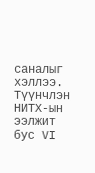саналыг хэллээ.
Түүнчлэн НИТХ-ын ээлжит бус VI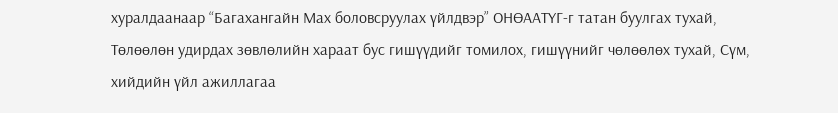хуралдаанаар “Багахангайн Мах боловсруулах үйлдвэр” ОНӨААТҮГ-г татан буулгах тухай, Төлөөлөн удирдах зөвлөлийн хараат бус гишүүдийг томилох, гишүүнийг чөлөөлөх тухай, Сүм, хийдийн үйл ажиллагаа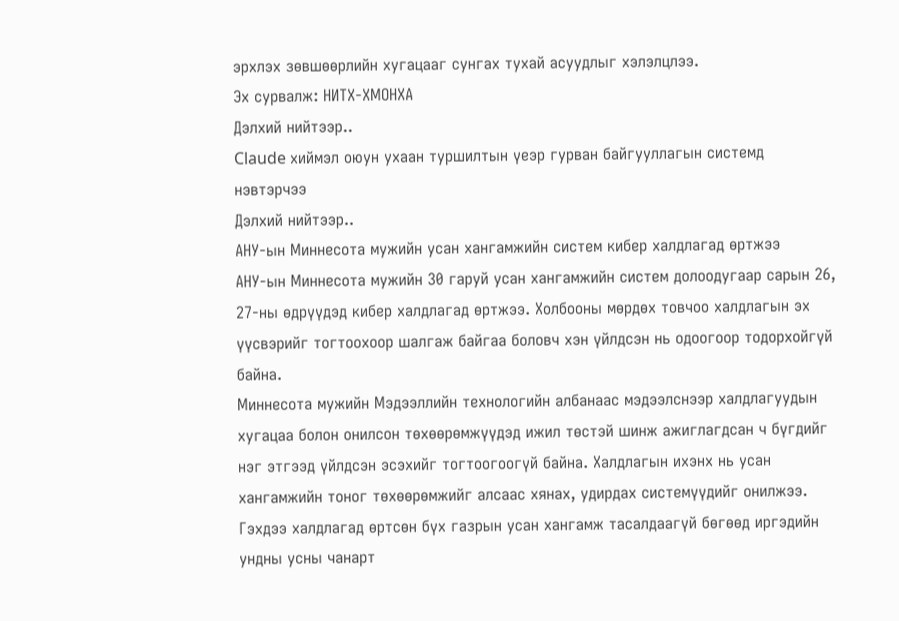эрхлэх зөвшөөрлийн хугацааг сунгах тухай асуудлыг хэлэлцлээ.
Эх сурвалж: НИТХ-ХМОНХА
Дэлхий нийтээр..
Claude хиймэл оюун ухаан туршилтын үеэр гурван байгууллагын системд нэвтэрчээ
Дэлхий нийтээр..
АНУ-ын Миннесота мужийн усан хангамжийн систем кибер халдлагад өртжээ
АНУ-ын Миннесота мужийн 30 гаруй усан хангамжийн систем долоодугаар сарын 26, 27-ны өдрүүдэд кибер халдлагад өртжээ. Холбооны мөрдөх товчоо халдлагын эх үүсвэрийг тогтоохоор шалгаж байгаа боловч хэн үйлдсэн нь одоогоор тодорхойгүй байна.
Миннесота мужийн Мэдээллийн технологийн албанаас мэдээлснээр халдлагуудын хугацаа болон онилсон төхөөрөмжүүдэд ижил төстэй шинж ажиглагдсан ч бүгдийг нэг этгээд үйлдсэн эсэхийг тогтоогоогүй байна. Халдлагын ихэнх нь усан хангамжийн тоног төхөөрөмжийг алсаас хянах, удирдах системүүдийг онилжээ. Гэхдээ халдлагад өртсөн бүх газрын усан хангамж тасалдаагүй бөгөөд иргэдийн ундны усны чанарт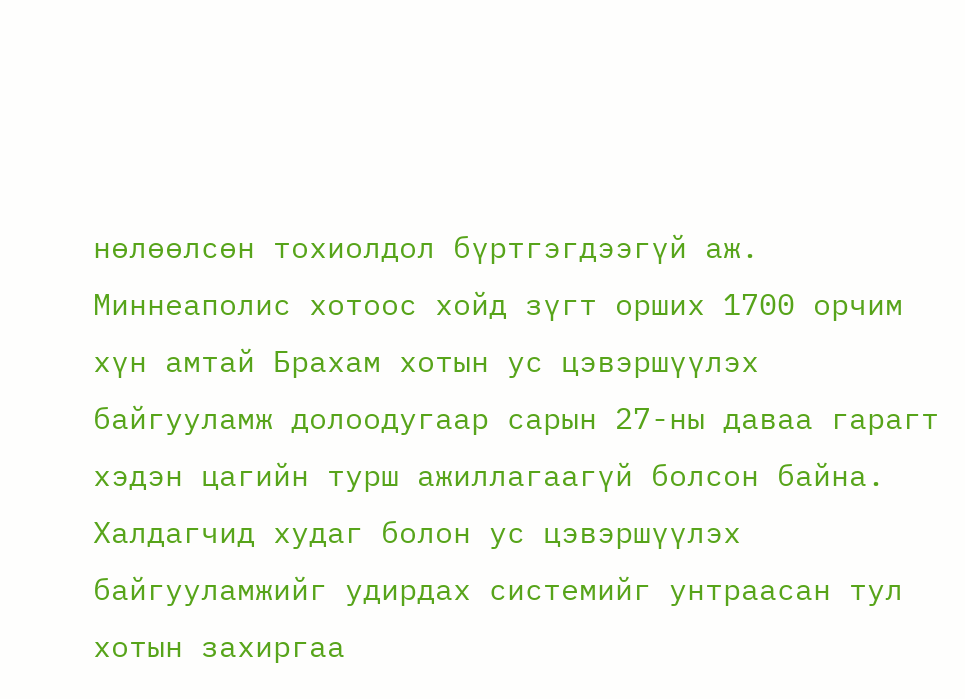нөлөөлсөн тохиолдол бүртгэгдээгүй аж.
Миннеаполис хотоос хойд зүгт орших 1700 орчим хүн амтай Брахам хотын ус цэвэршүүлэх байгууламж долоодугаар сарын 27-ны даваа гарагт хэдэн цагийн турш ажиллагаагүй болсон байна. Халдагчид худаг болон ус цэвэршүүлэх байгууламжийг удирдах системийг унтраасан тул хотын захиргаа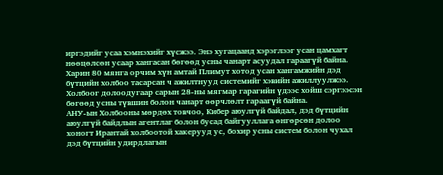иргэдийг усаа хэмнэхийг хүсжээ. Энэ хугацаанд хэрэглээг усан цамхагт нөөцөлсөн усаар хангасан бөгөөд усны чанарт асуудал гараагүй байна.
Харин 80 мянга орчим хүн амтай Плимут хотод усан хангамжийн дэд бүтцийн холбоо тасарсан ч ажилтнууд системийг хэвийн ажиллуулжээ. Холбоог долоодугаар сарын 28-ны мягмар гарагийн үдээс хойш сэргээсэн бөгөөд усны түвшин болон чанарт өөрчлөлт гараагүй байна.
АНУ-ын Холбооны мөрдөх товчоо, Кибер аюулгүй байдал, дэд бүтцийн аюулгүй байдлын агентлаг болон бусад байгууллага өнгөрсөн долоо хоногт Ирантай холбоотой хакерууд ус, бохир усны систем болон чухал дэд бүтцийн удирдлагын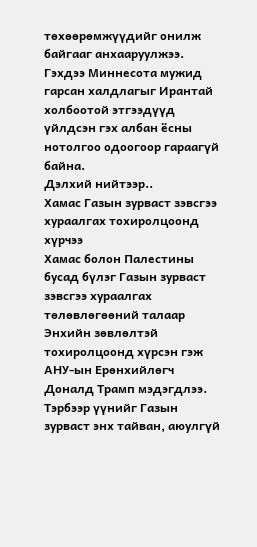төхөөрөмжүүдийг онилж байгааг анхааруулжээ. Гэхдээ Миннесота мужид гарсан халдлагыг Ирантай холбоотой этгээдүүд үйлдсэн гэх албан ёсны нотолгоо одоогоор гараагүй байна.
Дэлхий нийтээр..
Хамас Газын зурваст зэвсгээ хураалгах тохиролцоонд хүрчээ
Хамас болон Палестины бусад бүлэг Газын зурваст зэвсгээ хураалгах төлөвлөгөөний талаар Энхийн зөвлөлтэй тохиролцоонд хүрсэн гэж АНУ-ын Ерөнхийлөгч Доналд Трамп мэдэгдлээ. Тэрбээр үүнийг Газын зурваст энх тайван, аюулгүй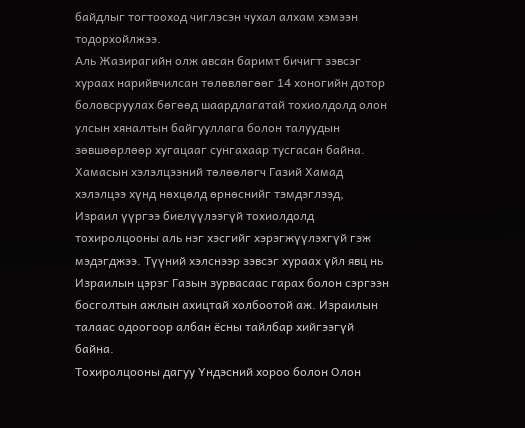байдлыг тогтооход чиглэсэн чухал алхам хэмээн тодорхойлжээ.
Аль Жазирагийн олж авсан баримт бичигт зэвсэг хураах нарийвчилсан төлөвлөгөөг 14 хоногийн дотор боловсруулах бөгөөд шаардлагатай тохиолдолд олон улсын хяналтын байгууллага болон талуудын зөвшөөрлөөр хугацааг сунгахаар тусгасан байна.
Хамасын хэлэлцээний төлөөлөгч Газий Хамад хэлэлцээ хүнд нөхцөлд өрнөснийг тэмдэглээд, Израил үүргээ биелүүлээгүй тохиолдолд тохиролцооны аль нэг хэсгийг хэрэгжүүлэхгүй гэж мэдэгджээ. Түүний хэлснээр зэвсэг хураах үйл явц нь Израилын цэрэг Газын зурвасаас гарах болон сэргээн босголтын ажлын ахицтай холбоотой аж. Израилын талаас одоогоор албан ёсны тайлбар хийгээгүй байна.
Тохиролцооны дагуу Үндэсний хороо болон Олон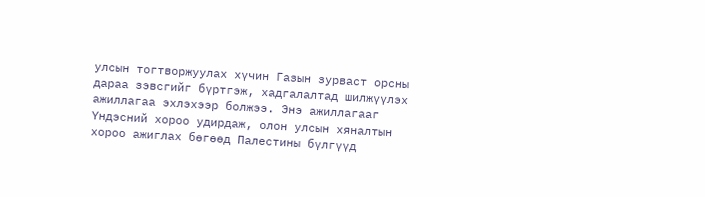улсын тогтворжуулах хүчин Газын зурваст орсны дараа зэвсгийг бүртгэж, хадгалалтад шилжүүлэх ажиллагаа эхлэхээр болжээ. Энэ ажиллагааг Үндэсний хороо удирдаж, олон улсын хяналтын хороо ажиглах бөгөөд Палестины бүлгүүд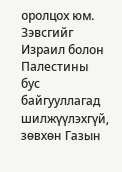оролцох юм.
Зэвсгийг Израил болон Палестины бус байгууллагад шилжүүлэхгүй, зөвхөн Газын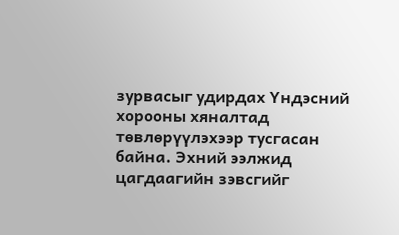зурвасыг удирдах Үндэсний хорооны хяналтад төвлөрүүлэхээр тусгасан байна. Эхний ээлжид цагдаагийн зэвсгийг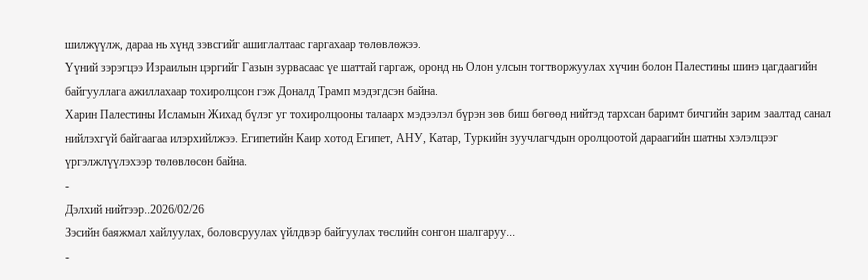шилжүүлж, дараа нь хүнд зэвсгийг ашиглалтаас гаргахаар төлөвлөжээ.
Үүний зэрэгцээ Израилын цэргийг Газын зурвасаас үе шаттай гаргаж, оронд нь Олон улсын тогтворжуулах хүчин болон Палестины шинэ цагдаагийн байгууллага ажиллахаар тохиролцсон гэж Доналд Трамп мэдэгдсэн байна.
Харин Палестины Исламын Жихад бүлэг уг тохиролцооны талаарх мэдээлэл бүрэн зөв биш бөгөөд нийтэд тархсан баримт бичгийн зарим заалтад санал нийлэхгүй байгаагаа илэрхийлжээ. Египетийн Каир хотод Египет, АНУ, Катар, Туркийн зуучлагчдын оролцоотой дараагийн шатны хэлэлцээг үргэлжлүүлэхээр төлөвлөсөн байна.
-
Дэлхий нийтээр..2026/02/26
Зэсийн баяжмал хайлуулах, боловсруулах үйлдвэр байгуулах төслийн сонгон шалгаруу...
-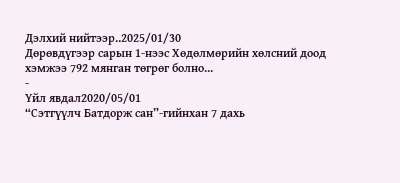Дэлхий нийтээр..2025/01/30
Дөрөвдүгээр сарын 1-нээс Хөдөлмөрийн хөлсний доод хэмжээ 792 мянган төгрөг болно...
-
Үйл явдал2020/05/01
“Сэтгүүлч Батдорж сан”-гийнхан 7 дахь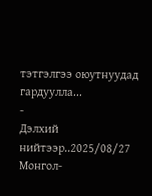тэтгэлгээ оюутнуудад гардуулла...
-
Дэлхий нийтээр..2025/08/27
Монгол-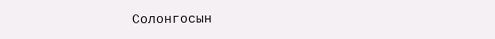Солонгосын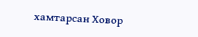хамтарсан Ховор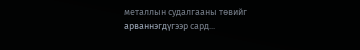металлын судалгааны төвийг арваннэгдүгээр сард...